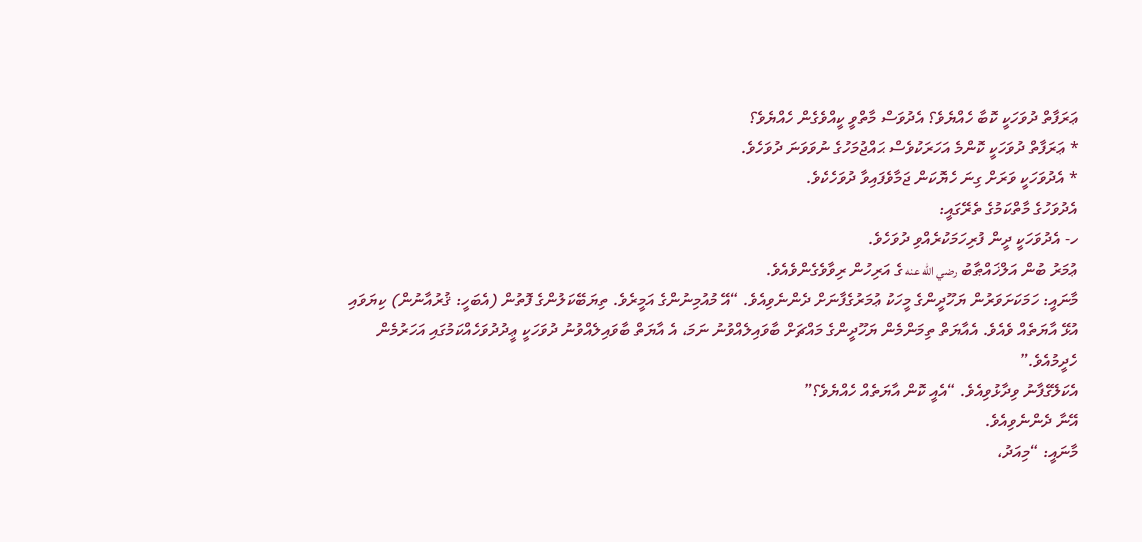ޢަރަފާތް ދުވަހަކީ ކޮބާ ހެއްޔެވެ؟ އެދުވަސް މާތްވީ ކީއްވެގެން ހެއްޔެވެ؟
* ޢަރަފާތް ދުވަހަކީ ކޮންމެ އަހަރަކުވެސް ޙައްޖުމަހުގެ ނުވަވަނަ ދުވަހެވެ.
* އެދުވަހަކީ ވަރަށް ގިނަ ހެޔޮކަން ޖަމާވެފައިވާ ދުވަހެކެވެ.
އެދުވަހުގެ މާތްކަމުގެ ތެރޭގައީ:
ހ- އެދުވަހަކީ ދީން ފުރިހަމަކުރެއްވި ދުވަހެވެ.
ޢުމަރު ބުން އަލްޚައްޠާބު رضي الله عنه ގެ އަރިހުން ރިވާވެގެންވެއެވެ.
މާނައީ: ހަމަކަށަވަރުން ޔަހޫދީންގެ މީހަކު ޢުމަރުގެފާނަށް ދެންނެވިއެވެ. “އޭ މުއުމިނުންގެ އަމީރެވެ. ތިޔަބޭކަލުންގެ ފޮތުން (އެބަހީ: ޤުރުއާނުން) ކިޔަވައި އުޅޭ އާޔަތެއް ވެއެވެ. އެއާޔަތް ތިމަންމެން ޔަހޫދީންގެ މައްޗަށް ބާވައިލެއްވުނު ނަމަ، އެ އާޔަތް ބާވައިލެއްވުނު ދުވަހަކީ ޢީދުދުވަހެއްކަމުގައި އަހަރުމެން ހެދީމުއެވެ.”
އެކަލޭގެފާނު ވިދާޅުވިއެވެ. “އެއީ ކޮން އާޔަތެއް ހެއްޔެވެ؟”
އޭނާ ދެންނެވިއެވެ.
މާނައީ: “މިއަދު،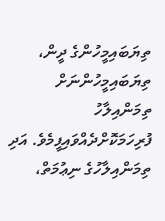ތިޔަބައިމީހުންގެ ދީން، ތިޔަބައިމީހުންނަށް ތިމަންއިލާހު ފުރިހަމަކޮށްދެއްވައިފީމެވެ. އަދި ތިމަންއިލާހުގެ ނިޢުމަތް،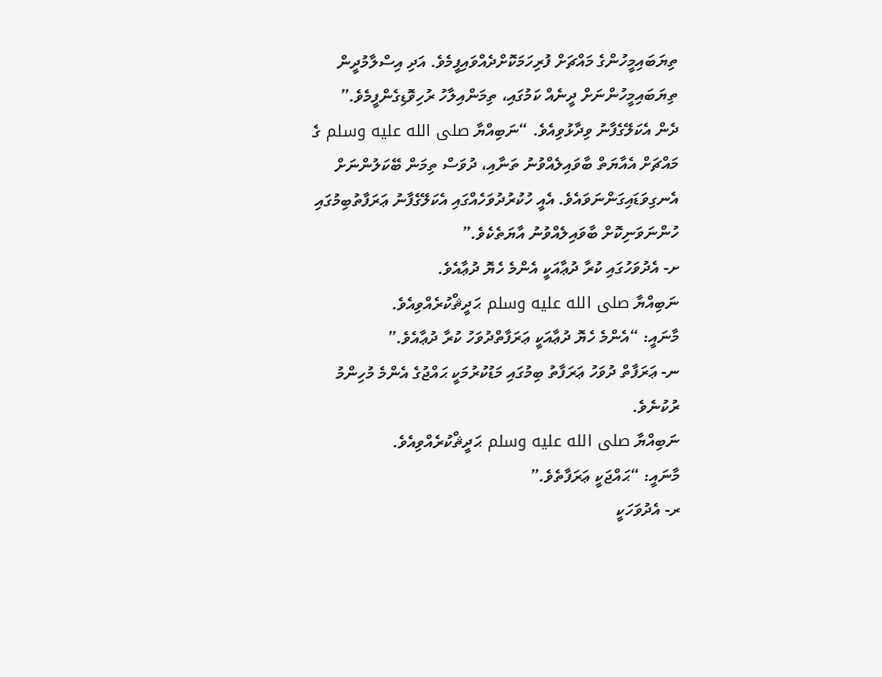ތިޔަބައިމީހުންގެ މައްޗަށް ފުރިހަމަކޮށްދެއްވައިފީމެވެ. އަދި އިސްލާމުދީން ތިޔަބައިމީހުންނަށް ދީނެއް ކަމުގައި، ތިމަންއިލާހު ރުހިވޮޑިގެންފީމެވެ.”
ދެން އެކަލޭގެފާނު ވިދާޅުވިއެވެ. “ނަބިއްޔާ صلى الله عليه وسلم ގެ މައްޗަށް އެއާޔަތް ބާވައިލެއްވުނު ތަނާއި، ދުވަސް ތިމަން ބޭކަލުންނަށް އެނގިވަޑައިގަންނަވައެވެ. އެއީ ހުކުރުދުވަހެއްގައި އެކަލޭގެފާނު ޢަރަފާތުބިމުގައި ހުންނަވަނިކޮށް ބާވައިލެއްވުނު އާޔަތެކެވެ.”
ށ- އެދުވަހުގައި ކުރާ ދުޢާއަކީ އެންމެ ހެޔޮ ދުޢާއެވެ.
ނަބިއްޔާ صلى الله عليه وسلم ޙަދީޘްކުރެއްވިއެވެ.
މާނައީ: “އެންމެ ހެޔޮ ދުޢާއަކީ ޢަރަފާތްދުވަހު ކުރާ ދުޢާއެވެ.”
ނ- ޢަރަފާތް ދުވަހު ޢަރަފާތު ބިމުގައި މަޑުކުރުމަކީ ޙައްޖުގެ އެންމެ މުހިންމު ރުކުނެވެ.
ނަބިއްޔާ صلى الله عليه وسلم ޙަދީޘްކުރެއްވިއެވެ.
މާނައީ: “ޙައްޖަކީ ޢަރަފާތެވެ.”
ރ- އެދުވަހަކީ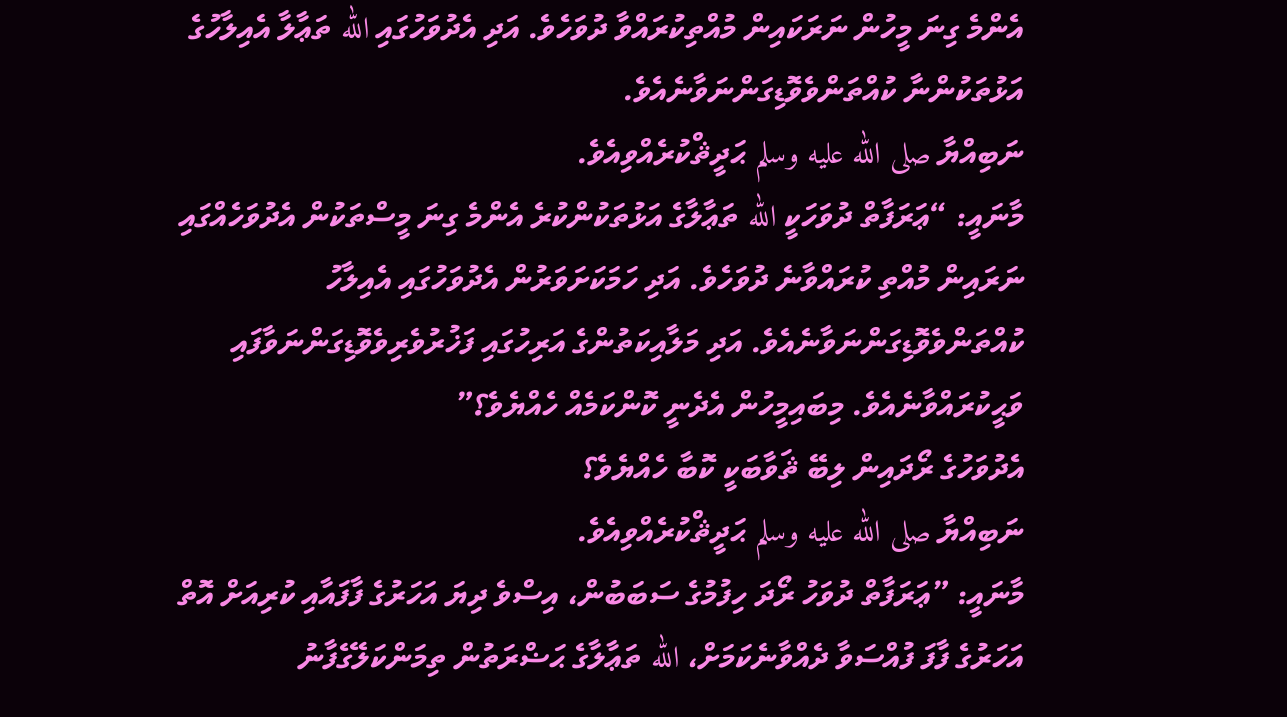އެންމެ ގިނަ މީހުން ނަރަކައިން މުއްތިކުރައްވާ ދުވަހެވެ. އަދި އެދުވަހުގައި الله ތަޢާލާ އެއިލާހުގެ އަޅުތަކުންނާ ކުއްތަންވެވޮޑިގަންނަވާނެއެވެ.
ނަބިއްޔާ صلى الله عليه وسلم ޙަދީޘްކުރެއްވިއެވެ.
މާނައީ: “ޢަރަފާތް ދުވަހަކީ الله ތަޢާލާގެ އަޅުތަކުންކުރެ އެންމެ ގިނަ މީސްތަކުން އެދުވަހެއްގައި ނަރައިން މުއްތި ކުރައްވާނެ ދުވަހެވެ. އަދި ހަމަކަށަވަރުން އެދުވަހުގައި އެއިލާހު ކުއްތަންވެވޮޑިގަންނަވާނެއެވެ. އަދި މަލާއިކަތުންގެ އަރިހުގައި ފަޚުރުވެރިވެވޮޑިގަންނަވާފައި ވަޙީކުރައްވާނެއެވެ. މިބައިމީހުން އެދެނީ ކޮންކަމެއް ހެއްޔެވެ؟”
އެދުވަހުގެ ރޯދައިން ލިބޭ ޘަވާބަކީ ކޮބާ ހެއްޔެވެ؟
ނަބިއްޔާ صلى الله عليه وسلم ޙަދީޘްކުރެއްވިއެވެ.
މާނައީ: ”ޢަރަފާތް ދުވަހު ރޯދަ ހިފުމުގެ ސަބަބުން، އިސްވެ ދިޔަ އަހަރުގެ ފާފައާއި ކުރިއަށް އޮތް އަހަރުގެ ފާފަ ފުއްސަވާ ދެއްވާނެކަމަށް، الله ތަޢާލާގެ ޙަޟްރަތުން ތިމަންކަލޭގެފާނު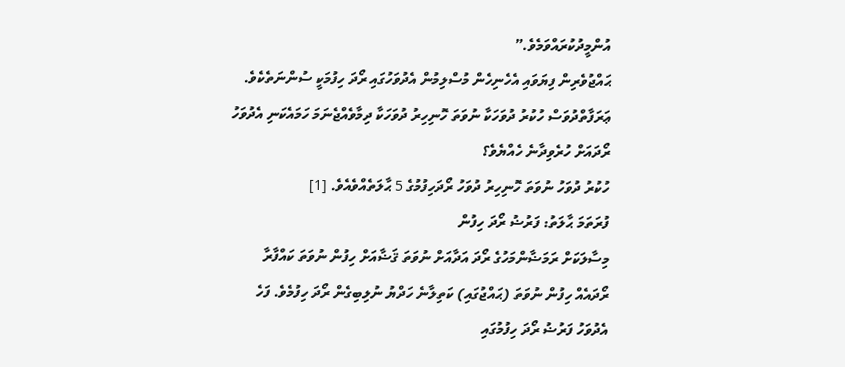އުންމީދުކުރައްވަމެވެ.”
ޙައްޖުވެރިން ފިޔަވައި އެހެނިހެން މުސްލިމުން އެދުވަހުގައި ރޯދަ ހިފުމަކީ ސުންނަތެކެވެ.
ޢަރަފާތްދުވަސް ހުކުރު ދުވަހަކާ ނުވަތަ ހޮނިހިރު ދުވަހަކާ ދިމާވެއްޖެނަމަ ހަމައެކަނި އެދުވަހު ރޯދައަށް ހުރެވިދާނެ ހެއްޔެވެ؟
ހުކުރު ދުވަހު ނުވަތަ ހޮނިހިރު ދުވަހު ރޯދަހިފުމުގެ 5 ޙާލަތެއްވެއެވެ. [1]
ފުރަތަމަ ޙާލަތު: ފަރުޟު ރޯދަ ހިފުން
މިސާލަކަށް ރަމަޟާންމަހުގެ ރޯދަ އަދާއަށް ނުވަތަ ޤަޟާއަށް ހިފުން ނުވަތަ ކައްފާރާ ރޯދައެއް ހިފުން ނުވަތަ (ޙައްޖުގައި) ކަތިލާނެ ހަދްޔު ނުލިބިގެން ރޯދަ ހިފުމެވެ. ފަހެ އެދުވަހު ފަރުޟު ރޯދަ ހިފުމުގައި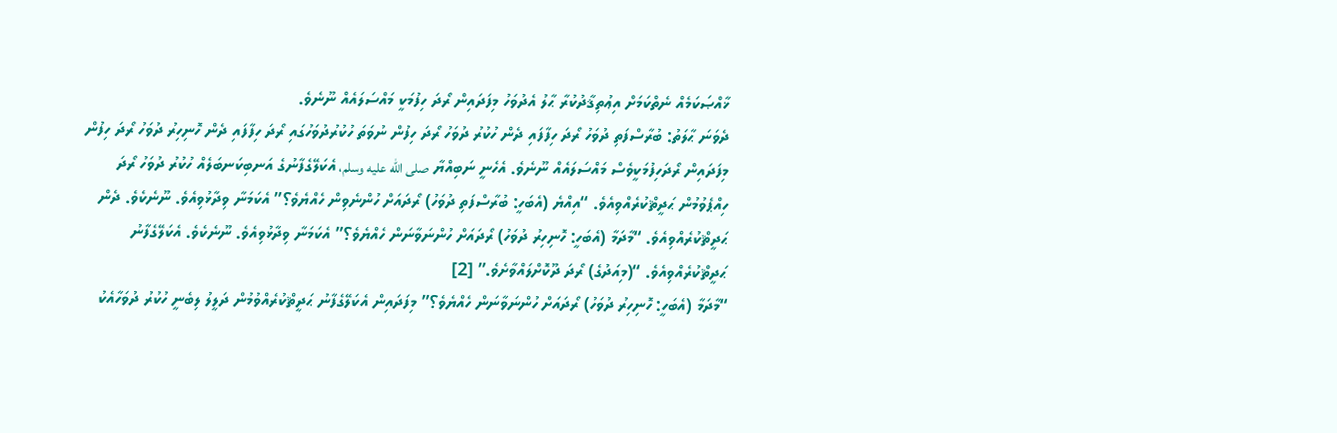ޚާއްޞަކަމެއް ނެތްކަމަށް އިޢުތިޤާދުކުރާ ޙާލު އެދުވަހު މިފަދައިން ރޯދަ ހިފުމަކީ މައްސަލައެއް ނޫނެވެ.
ދެވަނަ ޙާލަތު: ބުރާސްފަތި ދުވަހު ރޯދަ ހިފާފައި ދެން ހުކުރު ދުވަހު ރޯދަ ހިފުން ނުވަތަ ހުކުރުދުވަހުގައި ރޯދަ ހިފާފައި ދެން ހޮނިހިރު ދުވަހު ރޯދަ ހިފުން
މިފަދައިން ރޯދަހިފުމަކީވެސް މައްސަލައެއް ނޫނެވެ. އެހެނީ ނަބިއްޔާ صلى الله عليه وسلم، އެކަލޭގެފާނުގެ އަނބިކަނބަލެއް ހުކުރު ދުވަހު ރޯދަ ހިއްޕެވުމުން ޙަދީޘްކުރެއްވިއެވެ. “އިއްޔެ (އެބަހީ: ބުރާސްފަތި ދުވަހު) ރޯދައަށް ހުންނެވިން ހެއްޔެވެ؟” އެކަމަނާ ވިދާޅުވިއެވެ. ނޫނެކެވެ. ދެން ޙަދީޘްކުރެއްވިއެވެ. “މާދަމާ (އެބަހީ: ހޮނިހިރު ދުވަހު) ރޯދައަށް ހުންނަވާނަން ހެއްޔެވެ؟” އެކަމަނާ ވިދާޅުވިއެވެ. ނޫނެކެވެ. އެކަލޭގެފާނު ޙަދީޘްކުރެއްވިއެވެ. “(މިއަދުގެ) ރޯދަ ދޫކޮށްލައްވާށެވެ.” [2]
“މާދަމާ (އެބަހީ: ހޮނިހިރު ދުވަހު) ރޯދައަށް ހުންނަވާނަން ހެއްޔެވެ؟” މިފަދައިން އެކަލޭގެފާނު ޙަދީޘްކުރެއްވުމުން ދަލީލު ލިބެނީ ހުކުރު ދުވަހާއެކު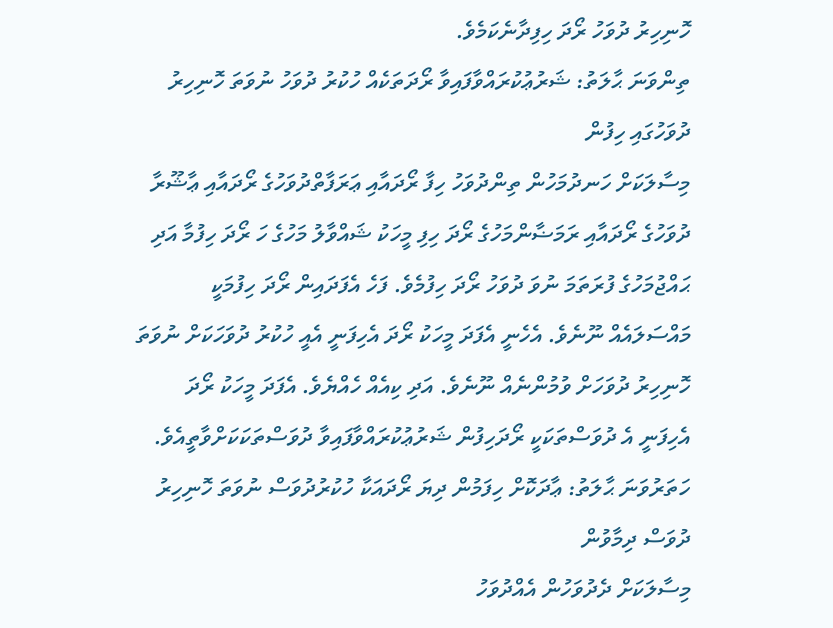ހޮނިހިރު ދުވަހު ރޯދަ ހިފިދާނެކަމެވެ.
ތިންވަނަ ޙާލަތު: ޝަރުޢުކުރައްވާފައިވާ ރޯދަތަކެއް ހުކުރު ދުވަހު ނުވަތަ ހޮނިހިރު ދުވަހުގައި ހިފުން
މިސާލަކަށް ހަނދުމަހުން ތިންދުވަހު ހިފާ ރޯދައާއި ޢަރަފާތްދުވަހުގެ ރޯދައާއި ޢާޝޫރާ ދުވަހުގެ ރޯދައާއި ރަމަޟާންމަހުގެ ރޯދަ ހިފި މީހަކު ޝައްވާލު މަހުގެ ހަ ރޯދަ ހިފުމާ އަދި ޙައްޖުމަހުގެ ފުރަތަމަ ނުވަ ދުވަހު ރޯދަ ހިފުމެވެ. ފަހެ އެފަދައިން ރޯދަ ހިފުމަކީ މައްސަލައެއް ނޫނެވެ. އެހެނީ އެފަދަ މީހަކު ރޯދަ އެހިފަނީ އެއީ ހުކުރު ދުވަހަކަށް ނުވަތަ ހޮނިހިރު ދުވަހަށް ވުމުންނެއް ނޫނެވެ. އަދި ކިއެއް ހެއްޔެވެ. އެފަދަ މީހަކު ރޯދަ އެހިފަނީ އެ ދުވަސްތަކަކީ ރޯދަހިފުން ޝަރުޢުކުރައްވާފައިވާ ދުވަސްތަކަކަށްވާތީއެވެ.
ހަތަރުވަނަ ޙާލަތު: ޢާދަކޮށް ހިފަމުން ދިޔަ ރޯދައަކާ ހުކުރުދުވަސް ނުވަތަ ހޮނިހިރު ދުވަސް ދިމާވުން
މިސާލަކަށް ދެދުވަހުން އެއްދުވަހު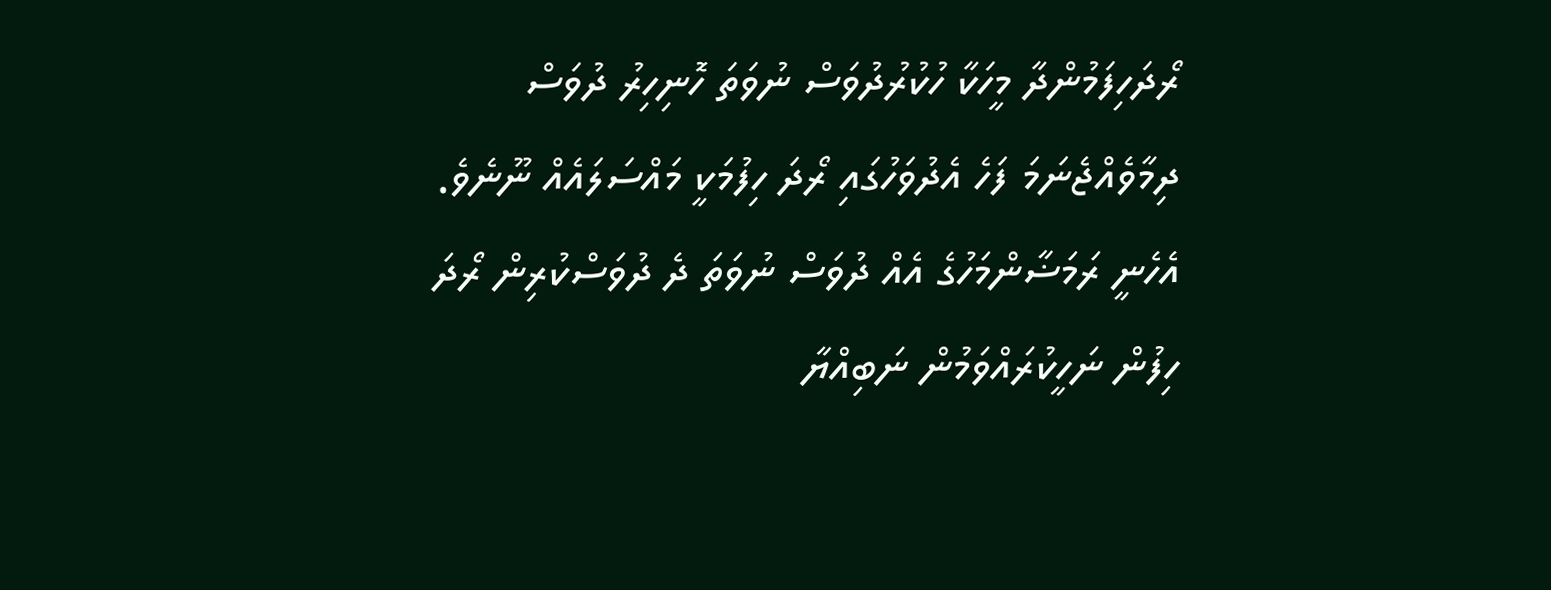ރޯދަހިފަމުންދާ މީހަކާ ހުކުރުދުވަސް ނުވަތަ ހޮނިހިރު ދުވަސް ދިމާވެއްޖެނަމަ ފަހެ އެދުވަހުގައި ރޯދަ ހިފުމަކީ މައްސަލައެއް ނޫނެވެ. އެހެނީ ރަމަޟާންމަހުގެ އެއް ދުވަސް ނުވަތަ ދެ ދުވަސްކުރިން ރޯދަ ހިފުން ނަހީކުރައްވަމުން ނަބިއްޔާ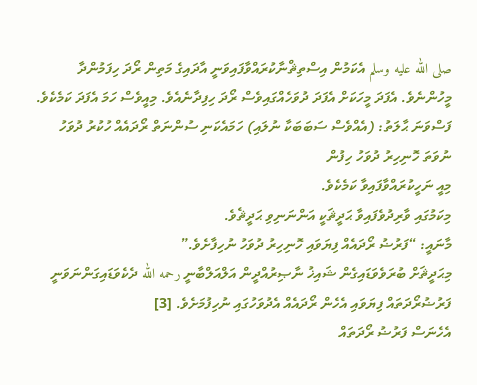صلى الله عليه وسلم އެކަމުން އިސްތިޘްނާކުރައްވާފައިވަނީ އާދައިގެ މަތިން ރޯދަ ހިފަމުންދާ މީހުންނެވެ. އެފަދަ މީހަކަށް އެފަދަ ދުވަހެއްގައިވެސް ރޯދަ ހިފިދާނެއެވެ. މިއީވެސް ހަމަ އެފަދަ ކަމެކެވެ.
ފަސްވަނަ ޙާލަތު: (އެއްވެސް ސަބަބަކާ ނުލައި) ހަމައެކަނި ސުންނަތް ރޯދައެއް ހުކުރު ދުވަހު ނުވަތަ ހޮނިހިރު ދުވަހު ހިފުން
މިއީ ނަހީކުރައްވާފައިވާ ކަމެކެވެ.
މިކަމުގައި ވާރިދުވެފައިވާ ޙަދީޘަކީ އަންނަނިވި ޙަދީޘެވެ.
މާނައީ: “ފަރުޟު ރޯދައެއް ފިޔަވައި ހޮނިހިރު ދުވަހު ނުހިފާށެވެ.”
މިޙަދީޘަށް ބުރަވެވަޑައިގެން ޝައިޚު ނާޞިރުއްދީން އަލްއަލްބާނީ رحمه الله ދެކެވަޑައިގަންނަވަނީ ފަރުޟުރޯދަތައް ފިޔަވައި އެހެން ރޯދައެއް އެދުވަހުގައި ނުހިފުމަށެވެ. [3]
އެހެނަސް ފަރުޟު ރޯދަތައް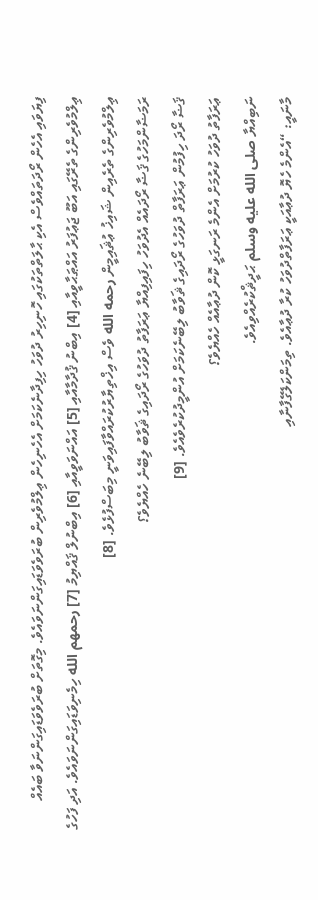ފިޔަވައި އެހެން ރޯދަތައްވެސް އެކި ޙާލަތްތަކުގައި ހޮނިހިރު ދުވަހު ހިފިދާނެކަމަށް އެހެނިހެން ޢިލްމުވެރިން ބުރަވެވަޑައިގަންނަވައެވެ. މިގޮތަށް ބުރަވެވަޑައިގަންނަވާ ބައެއް ޢިލްމުވެރިންގެ ތެރޭގައި އަބޫ ޖަޢުފަރު އައްޠަޙާވީއާއި [4] އިބްނު ޤުދާމާއާއި [5] އައްނަވަވީއާއި [6] އިބްނުލް ޤައްޔިމު [7] رحمهم الله ހިމެނިވަޑައިގަންނަވައެވެ. އަދި ފަހުގެ ޢިލްމުވެރިންގެ ތެރެއިން ޝައިޚު ޢުޘައިމީން رحمه الله ވެސް އިޚްތިޔާރުކުރައްވާފައިވަނީ މިބަސްފުޅެވެ. [8]
ރަމަޟާންމަހުގެ ޤަޟާ ރޯދައެއް އެދުވަހު ހިފައިފިއްޔާ ޢަރަފާތު ދުވަހުގެ ރޯދައިގެ ޘަވާބު ލިބޭނެ ހެއްޔެވެ؟
ޤަޟާ ރޯދަ ހިފުމުން ޢަރަފާތް ދުވަހުގެ ރޯދައިގެ ޘަވާބު ލިބޭނެކަމަށް އުންމީދުކުރެވެއެވެ. [9]
ޢަރަފާތު ދުވަހު ކުރުމަށް އެންމެ ރަނގަޅީ ކޮން ދުޢާއެއް ހެއްޔެވެ؟
ނަބިއްޔާ صلى الله عليه وسلم ޙަދީޘްކުރެއްވިއެވެ.
މާނައީ: “އެންމެ ހެޔޮ ދުޢާއަކީ ޢަރަފާތްދުވަހު ކުރާ ދުޢާއެވެ. ތިމަންކަލޭގެފާނާއި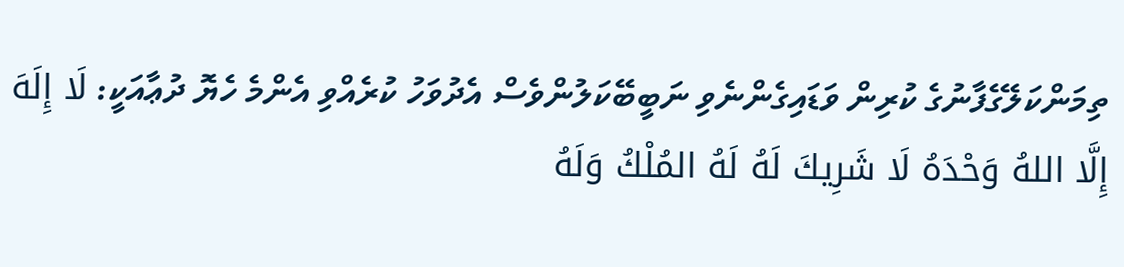ތިމަންކަލޭގެފާނުގެ ކުރިން ވަޑައިގެންނެވި ނަބީބޭކަލުންވެސް އެދުވަހު ކުރެއްވި އެންމެ ހެޔޮ ދުޢާއަކީ: لَا إِلَهَ إِلَّا اللهُ وَحْدَهُ لَا شَرِيكَ لَهُ لَهُ المُلْكُ وَلَهُ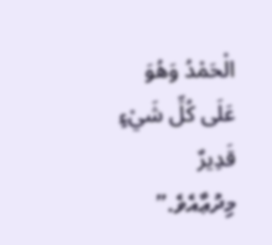الْحَمْدُ وَهُوَ عَلَى كُلِّ شَيْءٍ قَدِيرٌ މިދުޢާއެވެ.”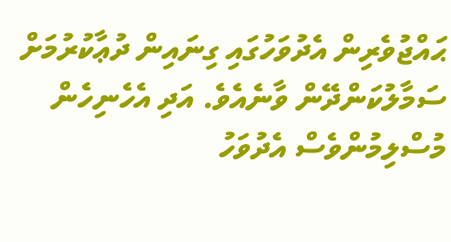ޙައްޖުވެރިން އެދުވަހުގައި ގިނައިން ދުޢާކުރުމަށް ސަމާލުކަންދޭން ވާނެއެވެ. އަދި އެހެނިހެން މުސްލިމުންވެސް އެދުވަހު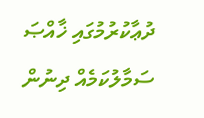ދުޢާކުރުމުގައި ޚާއްޞަ ސަމާލުކަމެއް ދިނުން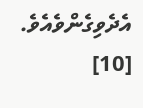އެދެވިގެންވެއެވެ. [10]